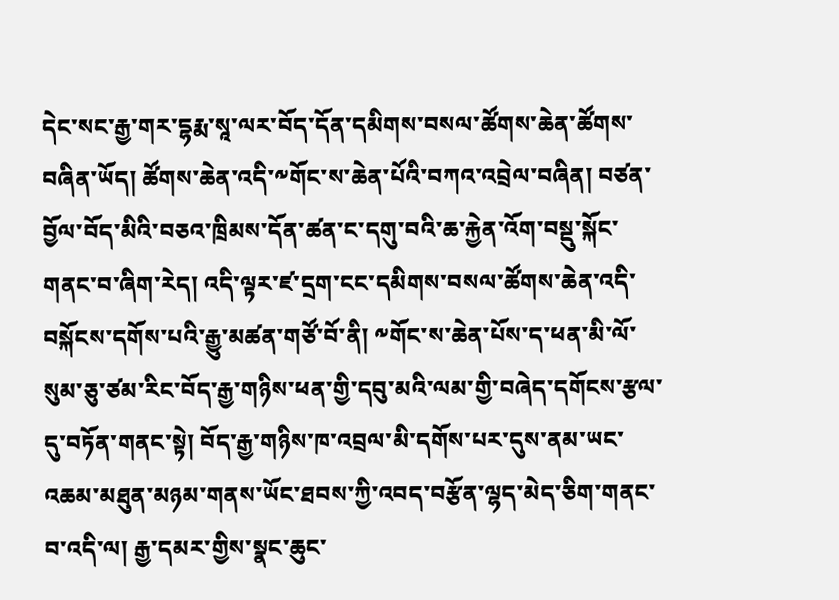དེང་སང་རྒྱ་གར་དྷརྨ་སཱ་ལར་བོད་དོན་དམིགས་བསལ་ཚོགས་ཆེན་ཚོགས་བཞིན་ཡོད། ཚོགས་ཆེན་འདི་༸གོང་ས་ཆེན་པོའི་བཀའ་འབྲེལ་བཞིན། བཙན་བྱོལ་བོད་མིའི་བཅའ་ཁྲིམས་དོན་ཚན་ང་དགུ་བའི་ཆ་རྐྱེན་འོག་བསྡུ་སྐོང་གནང་བ་ཞིག་རེད། འདི་ལྟར་ཛ་དྲག་ངང་དམིགས་བསལ་ཚོགས་ཆེན་འདི་བསྐོངས་དགོས་པའི་རྒྱུ་མཚན་གཙོ་བོ་ནི། ༸གོང་ས་ཆེན་པོས་ད་ཕན་མི་ལོ་སུམ་ཅུ་ཙམ་རིང་བོད་རྒྱ་གཉིས་ཕན་གྱི་དབུ་མའི་ལམ་གྱི་བཞེད་དགོངས་རྩལ་དུ་བཏོན་གནང་སྟེ། བོད་རྒྱ་གཉིས་ཁ་འབྲལ་མི་དགོས་པར་དུས་ནམ་ཡང་འཆམ་མཐུན་མཉམ་གནས་ཡོང་ཐབས་ཀྱི་འབད་བརྩོན་ལྷད་མེད་ཅིག་གནང་བ་འདི་ལ། རྒྱ་དམར་གྱིས་སྣང་ཆུང་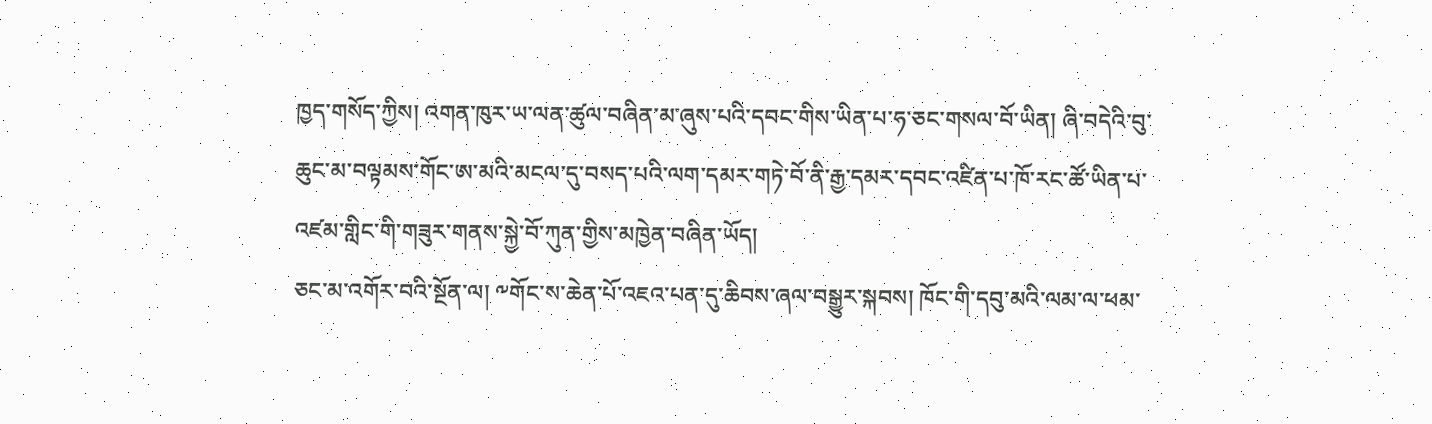ཁྱད་གསོད་ཀྱིས། འགན་ཁུར་ཡ་ལན་ཚུལ་བཞིན་མ་ཞུས་པའི་དབང་གིས་ཡིན་པ་ཧ་ཅང་གསལ་བོ་ཡིན། ཞི་བདེའི་བུ་ཆུང་མ་བལྟམས་གོང་ཨ་མའི་མངལ་དུ་བསད་པའི་ལག་དམར་གཏེ་བོ་ནི་རྒྱ་དམར་དབང་འཛིན་པ་ཁོ་རང་ཚོ་ཡིན་པ་འཛམ་གླིང་གི་གཟུར་གནས་སྐྱེ་བོ་ཀུན་གྱིས་མཁྱེན་བཞིན་ཡོད།
ཅང་མ་འགོར་བའི་སྔོན་ལ། ༸གོང་ས་ཆེན་པོ་འཇའ་པན་དུ་ཆིབས་ཞལ་བསྒྱུར་སྐབས། ཁོང་གི་དབུ་མའི་ལམ་ལ་ཕམ་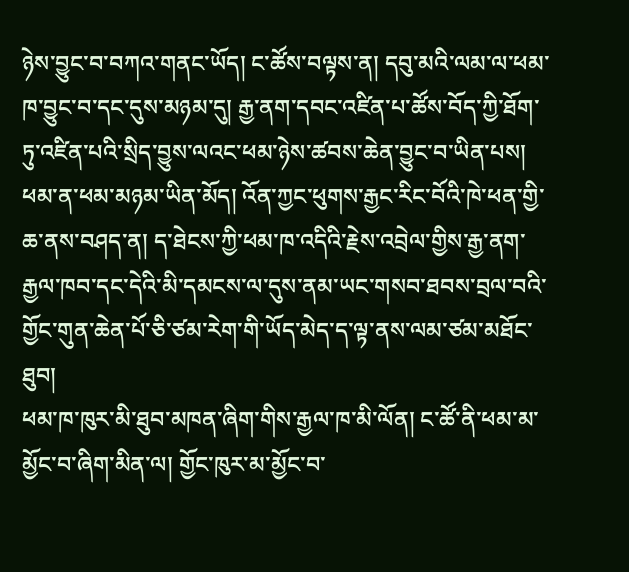ཉེས་བྱུང་བ་བཀའ་གནང་ཡོད། ང་ཚོས་བལྟས་ན། དབུ་མའི་ལམ་ལ་ཕམ་ཁ་བྱུང་བ་དང་དུས་མཉམ་དུ། རྒྱ་ནག་དབང་འཛིན་པ་ཚོས་བོད་ཀྱི་ཐོག་ཏུ་འཛིན་པའི་སྲིད་བྱུས་ལའང་ཕམ་ཉེས་ཚབས་ཆེན་བྱུང་བ་ཡིན་པས། ཕམ་ན་ཕམ་མཉམ་ཡིན་མོད། འོན་ཀྱང་ཕུགས་རྒྱང་རིང་བོའི་ཁེ་ཕན་གྱི་ཆ་ནས་བཤད་ན། ད་ཐེངས་ཀྱི་ཕམ་ཁ་འདིའི་རྗེས་འབྲེལ་གྱིས་རྒྱ་ནག་རྒྱལ་ཁབ་དང་དེའི་མི་དམངས་ལ་དུས་ནམ་ཡང་གསབ་ཐབས་བྲལ་བའི་གྱོང་གུན་ཆེན་པོ་ཅི་ཙམ་རེག་གི་ཡོད་མེད་ད་ལྟ་ནས་ལམ་ཙམ་མཐོང་ཐུབ།
ཕམ་ཁ་ཁུར་མི་ཐུབ་མཁན་ཞིག་གིས་རྒྱལ་ཁ་མི་ལོན། ང་ཚོ་ནི་ཕམ་མ་མྱོང་བ་ཞིག་མིན་ལ། གྱོང་ཁུར་མ་མྱོང་བ་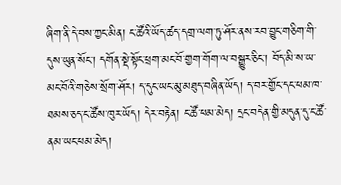ཞིག་ནི་དེ་བས་ཀྱང་མིན། ང་ཚོའི་ཡོད་ཚད་དགྲ་ལག་ཏུ་ཤོར་ནས་རབ་བྱུང་གཅིག་གི་དུས་ཡུན་སོང་། དགོན་སྡེ་སྟོང་ཕྲག་མང་བོ་གྱག་གོག་ལ་བསྒྱུར་ཅིང་། བོད་མི་ས་ཡ་མང་བོའི་གཅེས་སྲོག་ཤོར། ད་དུང་ཡང་མུ་མཐུད་བཞིན་ཡོད། ད་བར་གྱོང་དང་ཕམ་ཁ་ཐམས་ཅད་ང་ཚོས་ཁུར་ཡོད། དེར་བརྟེན། ང་ཚོ་ཕམ་མེད། དྲང་བདེན་གྱི་མདུན་དུ་ང་ཚོ་ནམ་ཡང་ཕམ་མེད།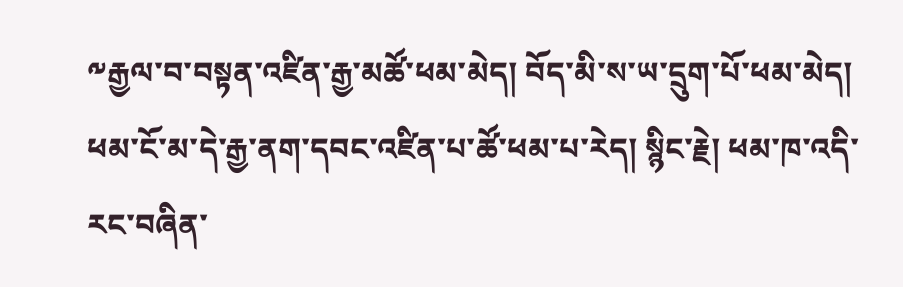༸རྒྱལ་བ་བསྟན་འཛིན་རྒྱ་མཚོ་ཕམ་མེད། བོད་མི་ས་ཡ་དྲུག་པོ་ཕམ་མེད། ཕམ་ངོ་མ་དེ་རྒྱ་ནག་དབང་འཛིན་པ་ཚོ་ཕམ་པ་རེད། སྙིང་རྗེ། ཕམ་ཁ་འདི་རང་བཞིན་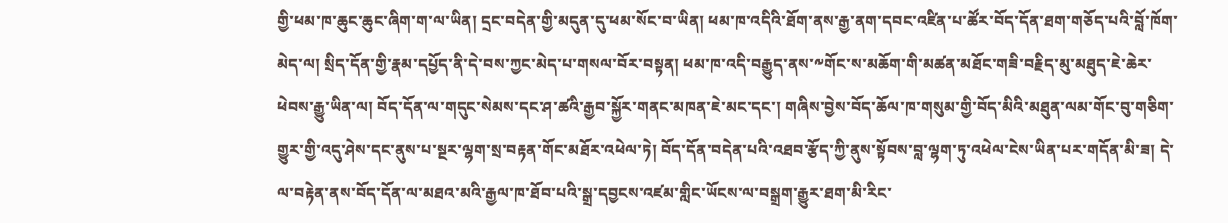གྱི་ཕམ་ཁ་ཆུང་ཆུང་ཞིག་ག་ལ་ཡིན། དྲང་བདེན་གྱི་མདུན་དུ་ཕམ་སོང་བ་ཡིན། ཕམ་ཁ་འདིའི་ཐོག་ནས་རྒྱ་ནག་དབང་འཛིན་པ་ཚོར་བོད་དོན་ཐག་གཅོད་པའི་བློ་ཁོག་མེད་ལ། སྲིད་དོན་གྱི་རྣམ་དཔྱོད་ནི་དེ་བས་ཀྱང་མེད་པ་གསལ་བོར་བསྟན། ཕམ་ཁ་འདི་བརྒྱུད་ནས་༸གོང་ས་མཆོག་གི་མཚན་མཐོང་གཟི་བརྗིད་མུ་མཐུད་ཇེ་ཆེར་ཕེབས་རྒྱུ་ཡིན་ལ། བོད་དོན་ལ་གདུང་སེམས་དང་ཤ་ཚའི་རྒྱབ་སྐྱོར་གནང་མཁན་ཇེ་མང་དང་། གཞིས་བྱེས་བོད་ཆོལ་ཁ་གསུམ་གྱི་བོད་མིའི་མཐུན་ལམ་གོང་བུ་གཅིག་གྱུར་གྱི་འདུ་ཤེས་དང་ནུས་པ་སྔར་ལྷག་སྲ་བརྟན་གོང་མཐོར་འཕེལ་ཏེ། བོད་དོན་བདེན་པའི་འཐབ་རྩོད་ཀྱི་ནུས་སྟོབས་བླ་ལྷག་ཏུ་འཕེལ་ངེས་ཡིན་པར་གདོན་མི་ཟ། དེ་ལ་བརྟེན་ནས་བོད་དོན་ལ་མཐའ་མའི་རྒྱལ་ཁ་ཐོབ་པའི་སྒྲ་དབྱངས་འཛམ་གླིང་ཡོངས་ལ་བསྒྲག་རྒྱུར་ཐག་མི་རིང་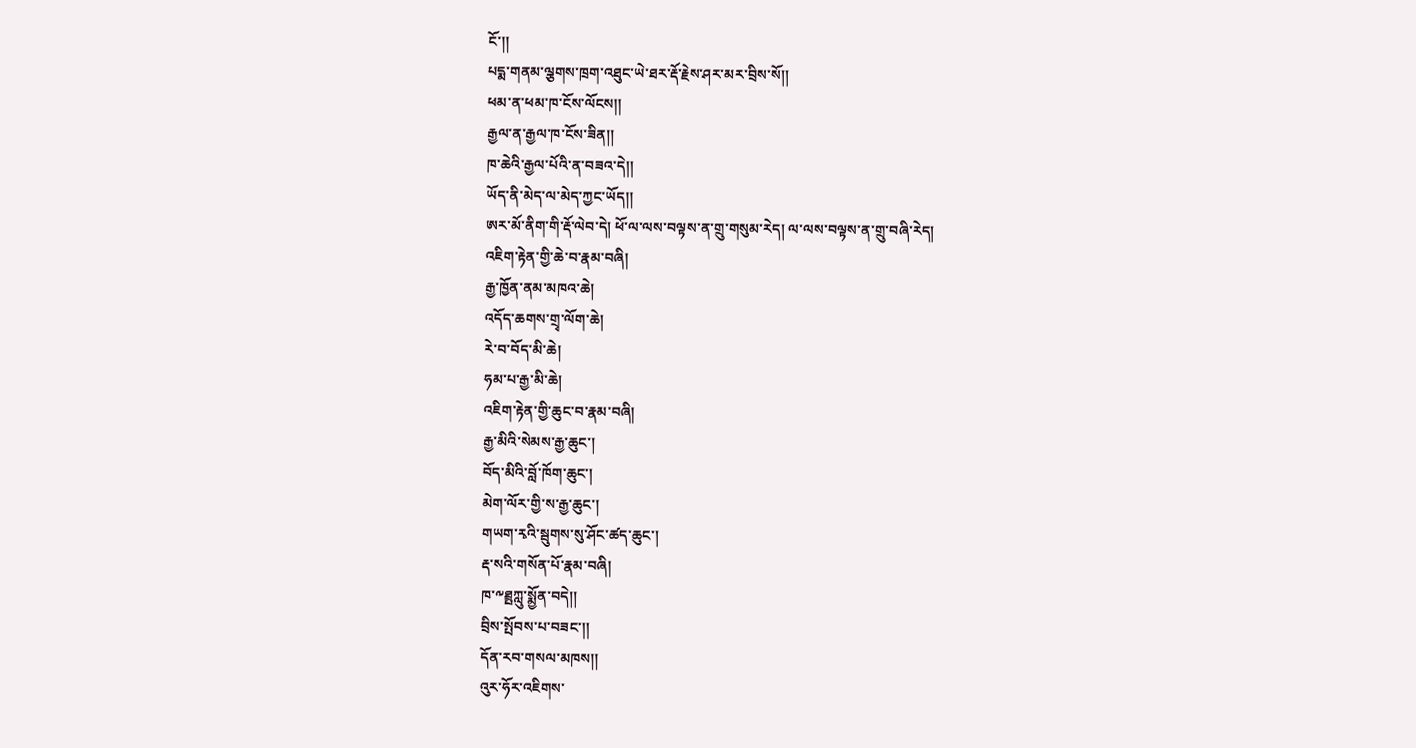ངོ་།།
པདྨ་གནམ་ལྕགས་ཁྲག་འཐུང་ཡེ་ཐར་རྡོ་རྗེས་ཤར་མར་བྲིས་སོ།།
ཕམ་ན་ཕམ་ཁ་ངོས་ལོངས།།
རྒྱལ་ན་རྒྱལ་ཁ་ངོས་ཟིན།།
ཁ་ཆེའི་རྒྱལ་པོའི་ན་བཟའ་དེ།།
ཡོད་ནི་མེད་ལ་མེད་ཀྱང་ཡོད།།
ཨར་མོ་ནིག་གི་རྡོ་ལེབ་དེ། ཕོ་ལ་ལས་བལྟས་ན་གྲུ་གསུམ་རེད། ལ་ལས་བལྟས་ན་གྲུ་བཞི་རེད།
འཇིག་རྟེན་གྱི་ཆེ་བ་རྣམ་བཞི།
རྒྱ་ཁྱོན་ནམ་མཁའ་ཆེ།
འདོད་ཆགས་གྲྭ་ལོག་ཆེ།
རེ་བ་བོད་མི་ཆེ།
ཧམ་པ་རྒྱ་མི་ཆེ།
འཇིག་རྟེན་གྱི་ཆུང་བ་རྣམ་བཞི།
རྒྱ་མིའི་སེམས་རྒྱ་ཆུང་།
བོད་མིའི་བློ་ཁོག་ཆུང་།
མེག་ལོར་གྱི་ས་རྒྱ་ཆུང་།
གཡག་རྭའི་སྦུགས་སུ་ཤོང་ཚད་ཆུང་།
རྡ་སའི་གསོན་པོ་རྣམ་བཞི།
ཁ་༸ཐྲྤཀླུ་སྨྱོན་བདེ།།
བྲིས་སྤོབས་པ་བཟང་།།
དོན་རབ་གསལ་མཁས།།
འུར་ཧོར་འཇིགས་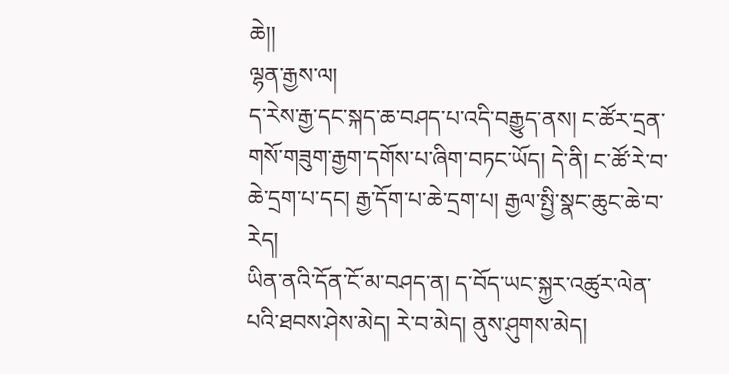ཆེ།།
ལྷན་རྒྱས་ལ།
ད་རེས་རྒྱ་དང་སྐད་ཆ་བཤད་པ་འདི་བརྒྱུད་ནས། ང་ཚོར་དྲན་གསོ་གཟུག་རྒྱག་དགོས་པ་ཞིག་བཏང་ཡོད། དེ་ནི། ང་ཚོ་རེ་བ་ཆེ་དྲག་པ་དང། རྒྱ་དོག་པ་ཆེ་དྲག་པ། རྒྱལ་སྤྱི་སྣང་ཆུང་ཆེ་བ་རེད།
ཡིན་ནའི་དོན་ངོ་མ་བཤད་ན། ད་བོད་ཡང་སྐྱར་འཚུར་ལེན་པའི་ཐབས་ཤེས་མེད། རེ་བ་མེད། ནུས་ཤུགས་མེད།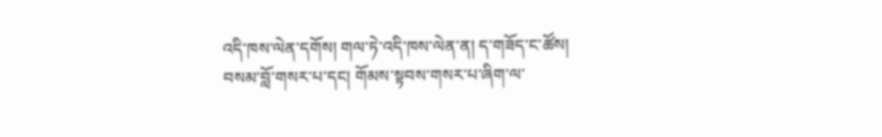འདི་ཁས་ལེན་དགོས། གལ་ཏེ་འདི་ཁས་ལེན་ན། ད་གཟོད་ང་ཚོས། བསམ་བློ་གསར་པ་དང། གོམས་སྟབས་གསར་པ་ཞིག་ལ་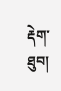རྡེག་ཐུབ།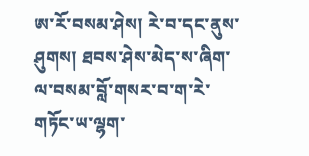ཨ་རོ་བསམ་ཤེས། རེ་བ་དང་ནུས་ཤུགས། ཐབས་ཤེས་མེད་ས་ཞིག་ལ་བསམ་བློ་གསར་བ་ག་རེ་གཏོང་ཡ་ལྷག་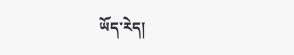ཡོད་རེད།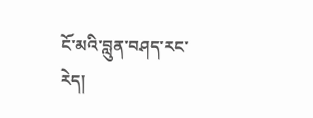ངོ་མའི་བླུན་བཤད་རང་རེད།